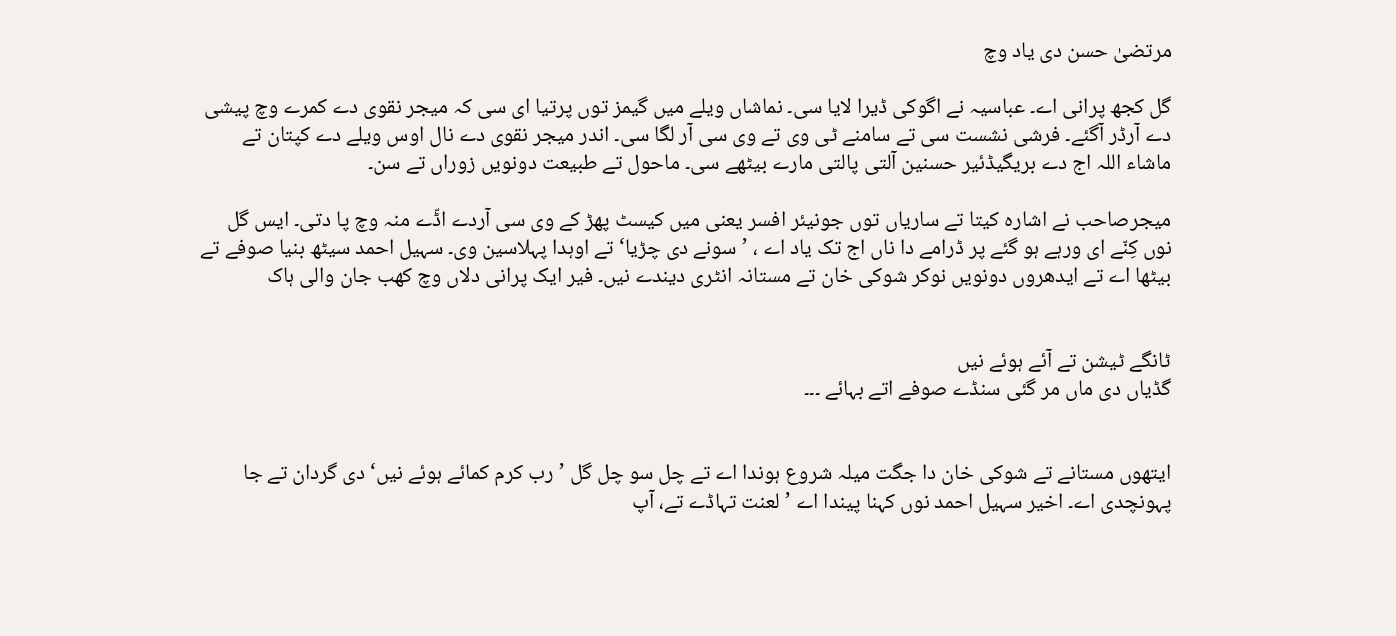مرتضیٰ حسن دی یاد وچ

گل کجھ پرانی اے۔ عباسیہ نے اگوکی ڈیرا لایا سی۔ نماشاں ویلے میں گیمز توں پرتیا ای سی کہ میجر نقوی دے کمرے وچ پیشی دے آرڈر آگئے۔ فرشی نشست سی تے سامنے ٹی وی تے وی سی آر لگا سی۔ اندر میجر نقوی دے نال اوس ویلے دے کپتان تے ماشاء اللہ اج دے بریگیڈئیر حسنین آلتی پالتی مارے بیٹھے سی۔ ماحول تے طبیعت دونویں زوراں تے سن۔

میجرصاحب نے اشارہ کیتا تے ساریاں توں جونیئر افسر یعنی میں کیسٹ پھڑ کے وی سی آردے اڈّے منہ وچ پا دتی۔ ایس گل نوں کِنّے ای ورہے ہو گئے پر ڈرامے دا ناں اج تک یاد اے ، ’سونے دی چڑیا‘ تے اوہدا پہلاسین وی۔ سہیل احمد سیٹھ بنیا صوفے تے بیٹھا اے تے ایدھروں دونویں نوکر شوکی خان تے مستانہ انٹری دیندے نیں۔ فیر ایک پرانی دلاں وچ کھب جان والی ہاک


ٹانگے ٹیشن تے آئے ہوئے نیں
گڈیاں دی ماں مر گئی سنڈے صوفے اتے بہائے ۔۔۔


ایتھوں مستانے تے شوکی خان دا جگت میلہ شروع ہوندا اے تے چل سو چل گل ’رب کرم کمائے ہوئے نیں‘ دی گردان تے جا پہونچدی اے۔ اخیر سہیل احمد نوں کہنا پیندا اے ’لعنت تہاڈے تے، آپ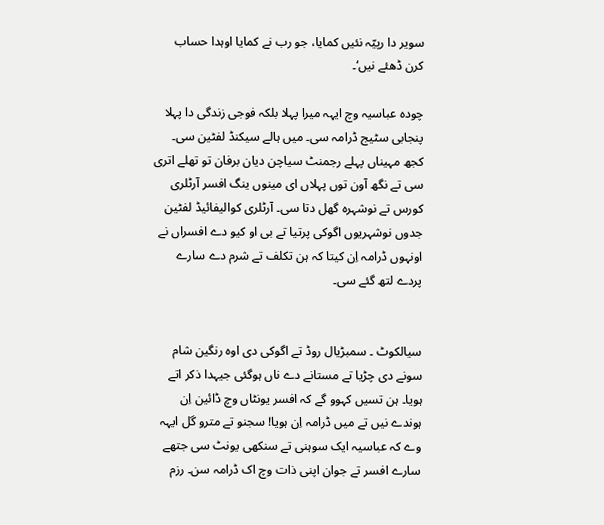سویر دا رپیّہ نئیں کمایا، جو رب نے کمایا اوہدا حساب کرن ڈھئے نیں‘۔

چودہ عباسیہ وچ ایہہ میرا پہلا بلکہ فوجی زندگی دا پہلا پنجابی سٹیج ڈرامہ سی۔ میں ہالے سیکنڈ لفٹین سی۔ کجھ مہیناں پہلے رجمنٹ سیاچن دیان برفان تو تھلے اتری سی تے نگھ آون توں پہلاں ای مینوں ینگ افسر آرٹلری کورس تے نوشہرہ گھل دتا سی۔ آرٹلری کوالیفائیڈ لفٹین جدوں نوشہریوں اگوکی پرتیا تے بی او کیو دے افسراں نے اونہوں ڈرامہ اِن کیتا کہ ہن تکلف تے شرم دے سارے پردے لتھ گئے سی۔


سیالکوٹ ۔ سمبڑیال روڈ تے اگوکی دی اوہ رنگین شام سونے دی چڑیا تے مستانے دے ناں ہوگئی جیہدا ذکر اتے ہویا۔ ہن تسیں کہوو گے کہ افسر یونٹاں وچ ڈائین اِن ہوندے نیں تے میں ڈرامہ اِن ہویا! سجنو تے مترو گل ایہہ وے کہ عباسیہ ایک سوہنی تے سنکھی یونٹ سی جتھے سارے افسر تے جوان اپنی ذات وچ اک ڈرامہ سن۔ رزم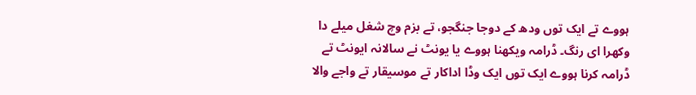ہووے تے ایک توں ودھ کے دوجا جنگجو، تے بزم وچ شغل میلے دا وکھرا ای رنگ۔ ڈرامہ ویکھنا ہووے یا یونٹ نے سالانہ ایونٹ تے ڈرامہ کرنا ہووے ایک توں ایک وڈا اداکار تے موسیقار تے واجے والا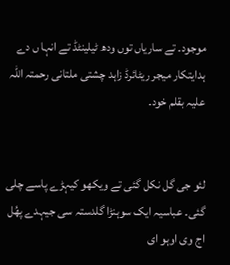موجود۔ تے ساریاں توں ودھ ٹیلینٹڈ تے انہا ں دے ہدایتکار میجر ریٹائرڈ زاہد چشتی ملتانی رحمتہ اللہ علیہ بقلم خود۔


لئو جی گل نکل گئی تے ویکھو کیہڑے پاسے چلی گئی۔ عباسیہ ایک سوہنڑا گلدستہ سی جیہدے پھُل اج وی اوہو ای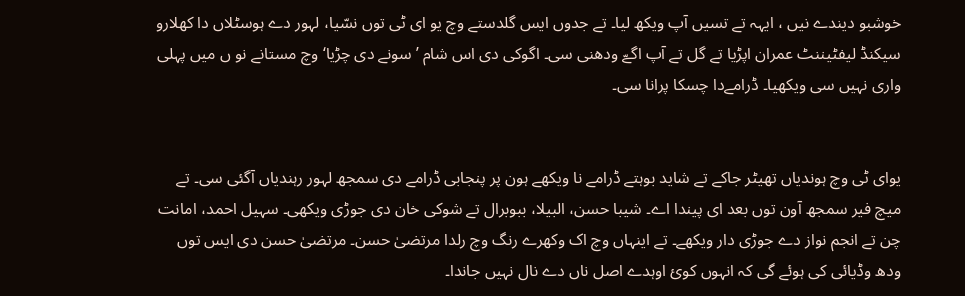خوشبو دیندے نیں ، ایہہ تے تسیں آپ ویکھ لیا۔ تے جدوں ایس گلدستے وچ یو ای ٹی توں نسّیا، لہور دے ہوسٹلاں دا کھلارو سیکنڈ لیفٹیننٹ عمران اپڑیا تے گل تے آپ اگےّ ودھنی سی۔ اگوکی دی اس شام ’سونے دی چڑیا‘ وچ مستانے نو ں میں پہلی واری نہیں سی ویکھیا۔ ڈرامےدا چسکا پرانا سی۔


یوای ٹی وچ ہوندیاں تھیٹر جاکے تے شاید بوہتے ڈرامے نا ویکھے ہون پر پنجابی ڈرامے دی سمجھ لہور رہندیاں آگئی سی۔ تے میچ فیر سمجھ آون توں بعد ای پیندا اے۔ شیبا حسن، البیلا، ببوبرال تے شوکی خان دی جوڑی ویکھی۔ سہیل احمد، امانت چن تے انجم نواز دے جوڑی دار ویکھے۔ تے اینہاں وچ اک وکھرے رنگ وچ رلدا مرتضیٰ حسن۔ مرتضیٰ حسن دی ایس توں ودھ وڈیائی کی ہوئے گی کہ انہوں کوئ اوہدے اصل ناں دے نال نہیں جاندا۔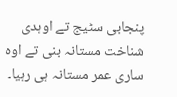پنجابی سٹیج تے اوہدی شناخت مستانہ بنی تے اوہ ساری عمر مستانہ ہی رہیا۔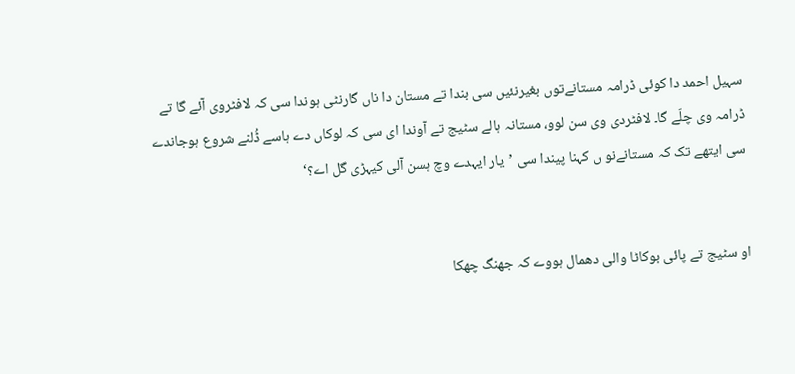سہیل احمد دا کوئی ڈرامہ مستانےتوں بغیرنئیں سی بندا تے مستان دا ناں گارنٹی ہوندا سی کہ لافٹروی آئے گا تے ڈرامہ وی چلّے گا۔ لافٹردی وی سن لوو، مستانہ ہالے سٹیج تے آوندا ای سی کہ لوکاں دے ہاسے ڈُلنے شروع ہوجاندے سی ایتھے تک کہ مستانےنو ں کہنا پیندا سی ’یار ایہدے وچ ہسن آلی کیہڑی گل اے؟‘


او سٹیج تے پائی بوکاٹا والی دھمال ہووے کہ جھنگ چھکا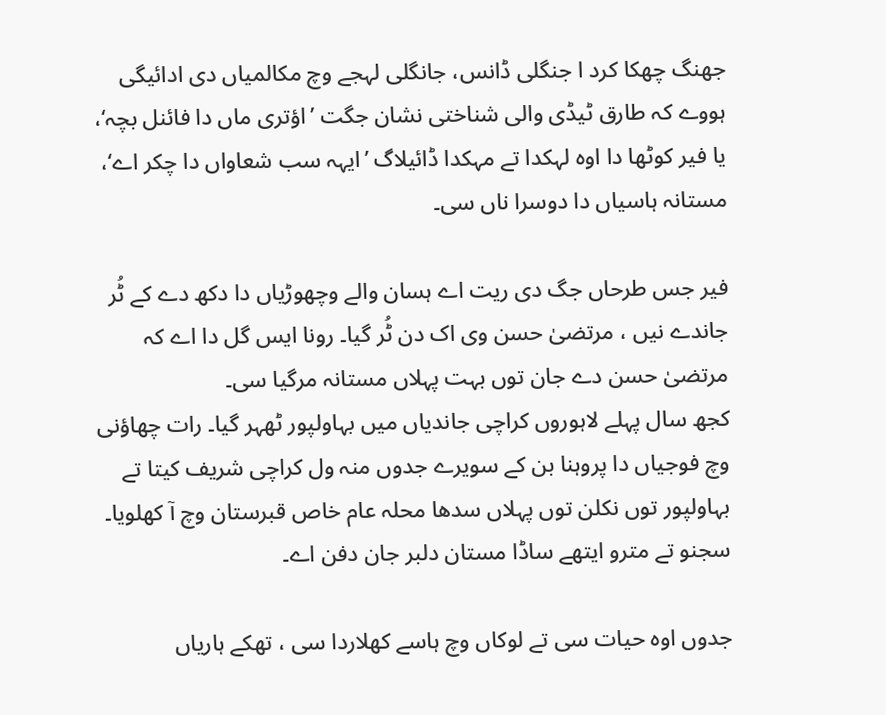جھنگ چھکا کرد ا جنگلی ڈانس، جانگلی لہجے وچ مکالمیاں دی ادائیگی ہووے کہ طارق ٹیڈی والی شناختی نشان جگت ’اؤتری ماں دا فائنل بچہ‘، یا فیر کوٹھا دا اوہ لہکدا تے مہکدا ڈائیلاگ ’ایہہ سب شعاواں دا چکر اے‘، مستانہ ہاسیاں دا دوسرا ناں سی۔

فیر جس طرحاں جگ دی ریت اے ہسان والے وچھوڑیاں دا دکھ دے کے ٹُر جاندے نیں ، مرتضیٰ حسن وی اک دن ٹُر گیا۔ رونا ایس گل دا اے کہ مرتضیٰ حسن دے جان توں بہت پہلاں مستانہ مرگیا سی۔
کجھ سال پہلے لاہوروں کراچی جاندیاں میں بہاولپور ٹھہر گیا۔ رات چھاؤنی وچ فوجیاں دا پروہنا بن کے سویرے جدوں منہ ول کراچی شریف کیتا تے بہاولپور توں نکلن توں پہلاں سدھا محلہ عام خاص قبرستان وچ آ کھلویا۔ سجنو تے مترو ایتھے ساڈا مستان دلبر جان دفن اے۔

جدوں اوہ حیات سی تے لوکاں وچ ہاسے کھلاردا سی ، تھکے ہاریاں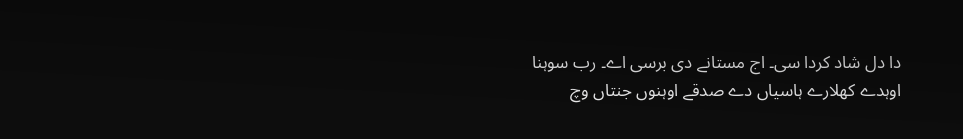دا دل شاد کردا سی۔ اج مستانے دی برسی اے۔ رب سوہنا اوہدے کھلارے ہاسیاں دے صدقے اوہنوں جنتاں وچ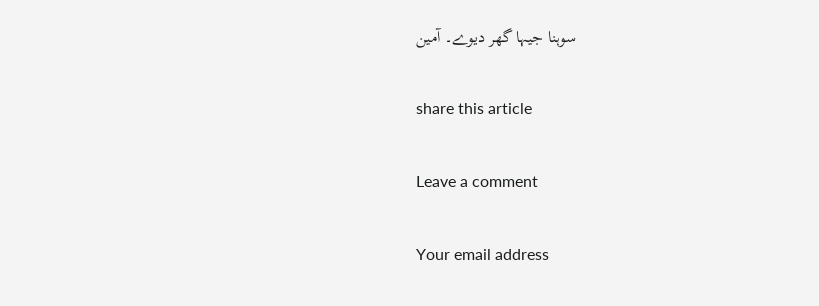سوہنا جیہا گھر دیوے۔ آمین

share this article

Leave a comment

Your email address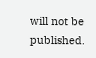will not be published.